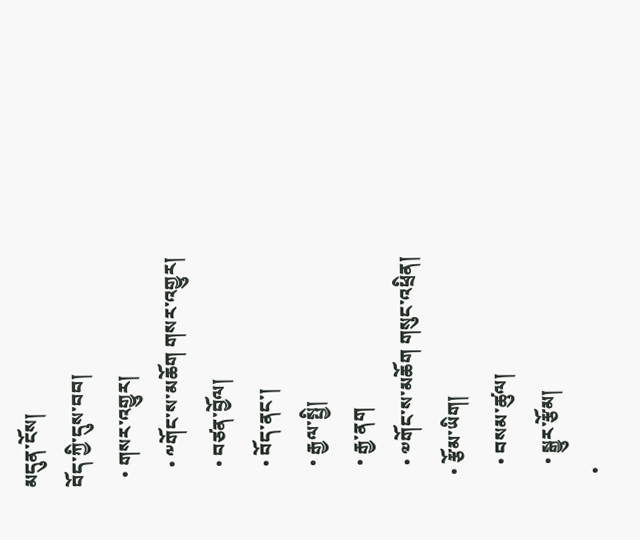མདུན་ངོས།
བོད་ཀྱི་དུས་བབ།
  • གསར་འགྱུར།
    • ༸གོང་ས་མཆོག གསར་འགྱུར།
    • བཙན་བྱོལ།
    • བོད་ནང་།
    • རྒྱལ་སྤྱི།
    • རྒྱ་ནག
    • ༧གོང་ས་མཆོག གསུང་འཕྲིན།
  • རྩོམ་ཡིག།
    • བསམ་ཚུལ།
    • སྒྱུར་རྩོམ།
  •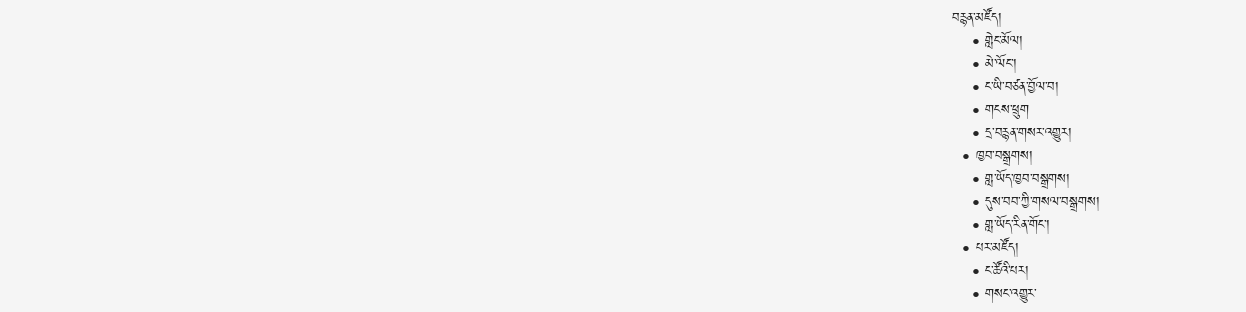བརྙན་མཛོད།
    • གླེང་མོལ།
    • མེ་ལོང་།
    • ང་ཡི་བཙན་བྱོལ་བ།
    • གངས་ཕྲུག
    • དྲ་བརྙན་གསར་འགྱུར།
  • ཁྱབ་བསྒྲགས།
    • གླ་ཡོད་ཁྱབ་བསྒྲགས།
    • དུས་བབ་ཀྱི་གསལ་བསྒྲགས།
    • གླ་ཡོད་རིན་གོང་།
  • པར་མཛོད།
    • ང་ཚོའི་པར།
    • གསང་འགྱུར་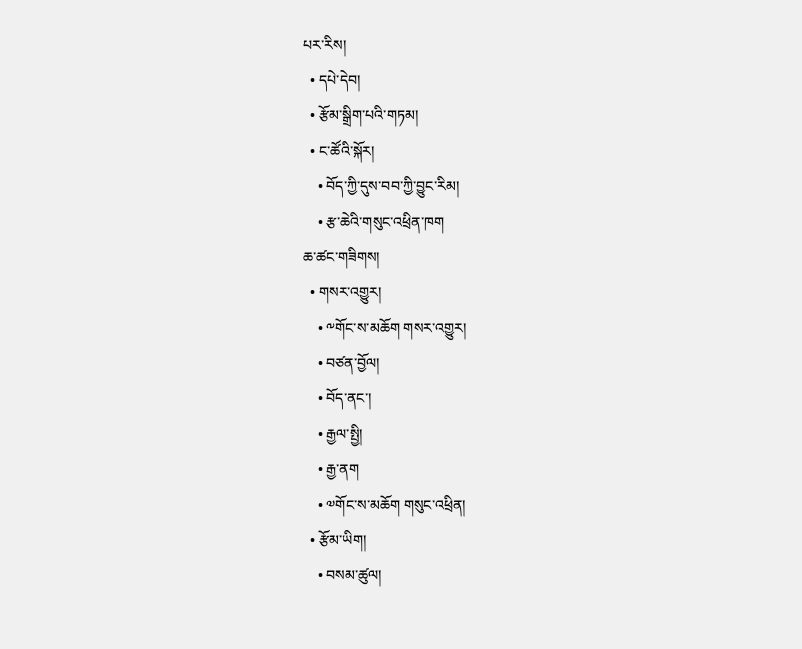པར་རིས།
  • དཔེ་དེབ།
  • རྩོམ་སྒྲིག་པའི་གཏམ།
  • ང་ཚོའི་སྐོར།
    • བོད་ཀྱི་དུས་བབ་ཀྱི་བྱུང་རིམ།
    • རྩ་ཆེའི་གསུང་འཕྲིན་ཁག
ཆ་ཚང་གཟིགས།
  • གསར་འགྱུར།
    • ༸གོང་ས་མཆོག གསར་འགྱུར།
    • བཙན་བྱོལ།
    • བོད་ནང་།
    • རྒྱལ་སྤྱི།
    • རྒྱ་ནག
    • ༧གོང་ས་མཆོག གསུང་འཕྲིན།
  • རྩོམ་ཡིག།
    • བསམ་ཚུལ།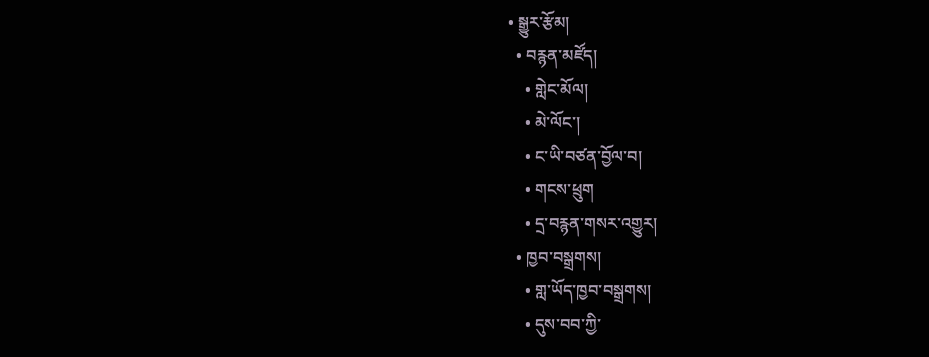• སྒྱུར་རྩོམ།
  • བརྙན་མཛོད།
    • གླེང་མོལ།
    • མེ་ལོང་།
    • ང་ཡི་བཙན་བྱོལ་བ།
    • གངས་ཕྲུག
    • དྲ་བརྙན་གསར་འགྱུར།
  • ཁྱབ་བསྒྲགས།
    • གླ་ཡོད་ཁྱབ་བསྒྲགས།
    • དུས་བབ་ཀྱི་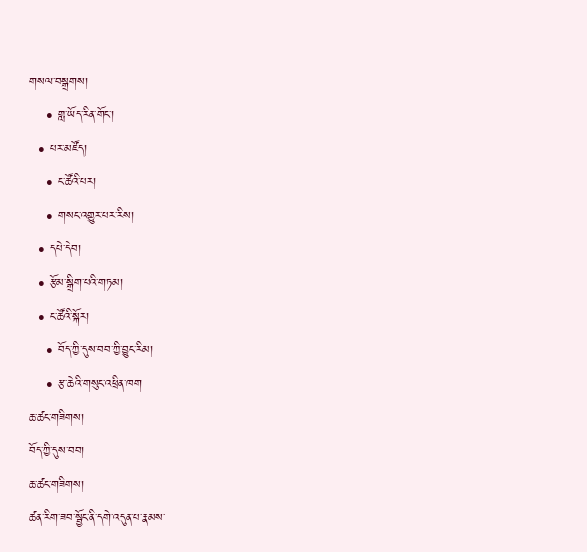གསལ་བསྒྲགས།
    • གླ་ཡོད་རིན་གོང་།
  • པར་མཛོད།
    • ང་ཚོའི་པར།
    • གསང་འགྱུར་པར་རིས།
  • དཔེ་དེབ།
  • རྩོམ་སྒྲིག་པའི་གཏམ།
  • ང་ཚོའི་སྐོར།
    • བོད་ཀྱི་དུས་བབ་ཀྱི་བྱུང་རིམ།
    • རྩ་ཆེའི་གསུང་འཕྲིན་ཁག
ཆ་ཚང་གཟིགས།
བོད་ཀྱི་དུས་བབ།
ཆ་ཚང་གཟིགས།
ཚན་རིག་ཟབ་སྦྱོང་ནི་དགེ་འདུན་པ་རྣམས་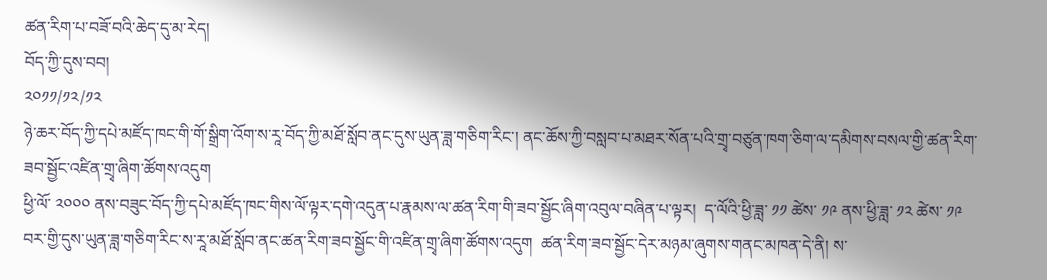ཚན་རིག་པ་བཟོ་བའི་ཆེད་དུ་མ་རེད།
བོད་ཀྱི་དུས་བབ།
༢༠༡༡/༡༢/༡༢
ཉེ་ཆར་བོད་ཀྱི་དཔེ་མཛོད་ཁང་གི་གོ་སྒྲིག་འོག་ས་རཱ་བོད་ཀྱི་མཐོ་སློབ་ནང་དུས་ཡུན་ཟླ་གཅིག་རིང་། ནང་ཆོས་ཀྱི་བསླབ་པ་མཐར་སོན་པའི་གྲྭ་བཙུན་ཁག་ཅིག་ལ་དམིགས་བསལ་གྱི་ཚན་རིག་ཟབ་སྦྱོང་འཛིན་གྲྭ་ཞིག་ཚོགས་འདུག
ཕྱི་ལོ་ ༢༠༠༠ ནས་བཟུང་བོད་ཀྱི་དཔེ་མཛོད་ཁང་གིས་ལོ་ལྟར་དགེ་འདུན་པ་རྣམས་ལ་ཚན་རིག་གི་ཟབ་སྦྱོང་ཞིག་འབུལ་བཞིན་པ་ལྟར།  ད་ལོའི་ཕྱི་ཟླ་ ༡༡ ཚེས་ ༡༩ ནས་ཕྱི་ཟླ་ ༡༢ ཚེས་ ༡༩ བར་གྱི་དུས་ཡུན་ཟླ་གཅིག་རིང་ས་རཱ་མཐོ་སློབ་ནང་ཚན་རིག་ཟབ་སྦྱོང་གི་འཛིན་གྲྭ་ཞིག་ཚོགས་འདུག  ཚན་རིག་ཟབ་སྦྱོང་དེར་མཉམ་ཞུགས་གནང་མཁན་དེ་ནི། ས་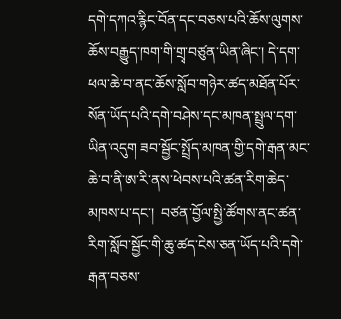དགེ་དཀའ་རྙིང་བོན་དང་བཅས་པའི་ཆོས་ལུགས་ཆོས་བརྒྱུད་ཁག་གི་གྲྭ་བཙུན་ཡིན་ཞིང་། དེ་དག་ཕལ་ཆེ་བ་ནང་ཆོས་སློབ་གཉེར་ཚད་མཐོན་པོར་སོན་ཡོད་པའི་དགེ་བཤེས་དང་མཁན་སྤྲུལ་དག་ཡིན་འདུག ཟབ་སྦྱོང་སྤྲོད་མཁན་གྱི་དགེ་རྒན་མང་ཆེ་བ་ནི་ཨ་རི་ནས་ཕེབས་པའི་ཚན་རིག་ཆེད་མཁས་པ་དང་།  བཙན་བྱོལ་སྤྱི་ཚོགས་ནང་ཚན་རིག་སློབ་སྦྱོང་གི་ཆུ་ཚད་ངེས་ཅན་ཡོད་པའི་དགེ་རྒན་བཅས་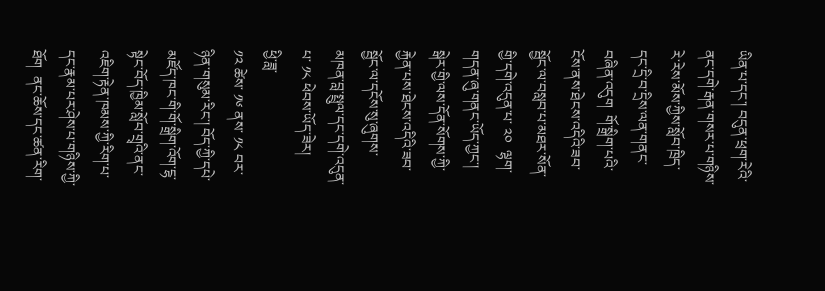ཡིན་པ་དང་། བདུན་ཕྲག་རེའི་ནང་དགེ་རྒན་གསར་པ་གཉིས་རེ་རེས་མོས་ཀྱིས་སློབ་ཁྲིད་དང་དྲི་བ་དྲིས་ལན་གནང་བཞིན་འདུག  གོ་སྒྲིག་པའི་ངོས་ནས་ཐེངས་འདིའི་ཟབ་སྦྱོང་ལ་བསླབ་པ་མཐར་སོན་གྱི་དགེ་འདུན་པ་ ༢༠  ལྷག་གདན་ཞུ་གནང་ཡོད་ཀྱང་། སྒེར་གྱི་ལས་དོན་སོགས་ཀྱི་རྐྱེན་པས་ཐེངས་འདིའི་ཟབ་སྦྱོང་ལ་དངོས་སུ་ཞུགས་མཁན་བླ་སྤྲུལ་དང་དགེ་འདུན་པ་ ༡༨ ཕེབས་ཡོད་ཟེར།
ཕྱི་ཟླ་
༡༢ ཚེས་ ༡༦ ནས་ ༡༨ བར་ཉིན་གསུམ་རིང་། བོད་ཀྱི་དཔེ་མཛོད་ཁང་གི་གོ་སྒྲིག་འོག་ངྷ་སྟེང་བོད་ཁྱིམ་སློབ་གྲྭའི་ནང་འཇིག་རྟེན་ཁམས་ཀྱི་རིག་པ་དང་རྣམ་པར་ཤེས་པ་གཉིས་ཀྱི་ཐོག  ནང་ཆོས་དང་ཚན་རིག་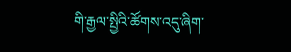གི་རྒྱལ་སྤྱིའི་ཚོགས་འདུ་ཞིག་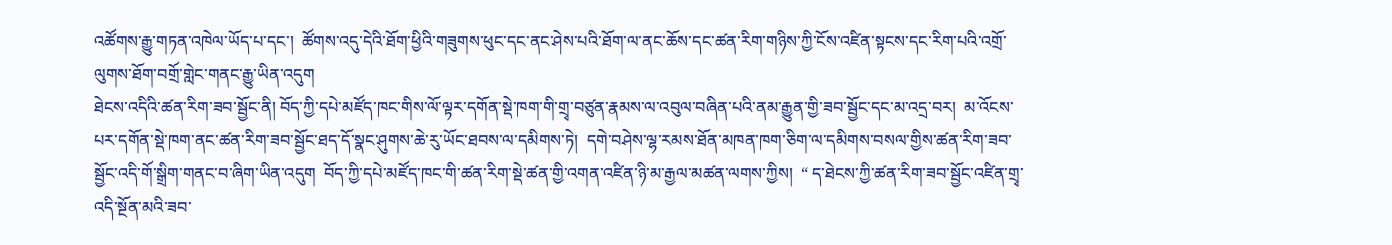འཚོགས་རྒྱུ་གཏན་འཁེལ་ཡོད་པ་དང་།  ཚོགས་འདུ་དེའི་ཐོག་ཕྱིའི་གཟུགས་ཕུང་དང་ནང་ཤེས་པའི་ཐོག་ལ་ནང་ཆོས་དང་ཚན་རིག་གཉིས་ཀྱི་ངོས་འཛིན་སྟངས་དང་རིག་པའི་འགྲོ་ལུགས་ཐོག་བགྲོ་གླེང་གནང་རྒྱུ་ཡིན་འདུག
ཐེངས་འདིའི་ཚན་རིག་ཟབ་སྦྱོང་ནི། བོད་ཀྱི་དཔེ་མཛོད་ཁང་གིས་ལོ་ལྟར་དགོན་སྡེ་ཁག་གི་གྲྭ་བཙུན་རྣམས་ལ་འབུལ་བཞིན་པའི་ནམ་རྒྱུན་གྱི་ཟབ་སྦྱོང་དང་མ་འདྲ་བར།  མ་འོངས་པར་དགོན་སྡེ་ཁག་ནང་ཚན་རིག་ཟབ་སྦྱོང་ཐད་དོ་སྣང་ཤུགས་ཆེ་རུ་ཡོང་ཐབས་ལ་དམིགས་ཏེ།  དགེ་བཤེས་ལྷ་རམས་ཐོན་མཁན་ཁག་ཅིག་ལ་དམིགས་བསལ་གྱིས་ཚན་རིག་ཟབ་སྦྱོང་འདི་གོ་སྒྲིག་གནང་བ་ཞིག་ཡིན་འདུག  བོད་ཀྱི་དཔེ་མཛོད་ཁང་གི་ཚན་རིག་སྡེ་ཚན་གྱི་འགན་འཛིན་ཉི་མ་རྒྱལ་མཚན་ལགས་ཀྱིས།  “ ད་ཐེངས་ཀྱི་ཚན་རིག་ཟབ་སྦྱོང་འཛིན་གྲྭ་འདི་སྔོན་མའི་ཟབ་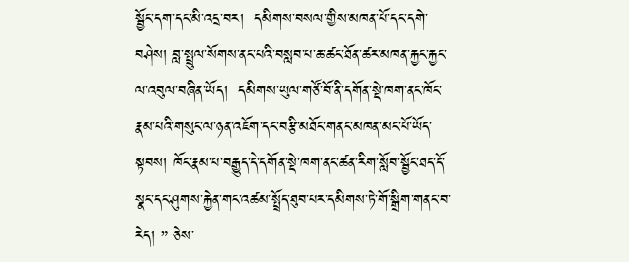སྦྱོང་དག་དང་མི་འདྲ་བར།  དམིགས་བསལ་གྱིས་མཁན་པོ་དང་དགེ་བཤེས། བླ་སྤྲུལ་སོགས་ནང་པའི་བསླབ་པ་ཆ་ཚང་ཐོན་ཚར་མཁན་རྐྱང་རྐྱང་ལ་འབུལ་བཞིན་ཡོད།  དམིགས་ཡུལ་གཙོ་བོ་ནི་དགོན་སྡེ་ཁག་ནང་ཁོང་རྣམ་པའི་གསུང་ལ་ཉན་འཇོག་དང་བརྩི་མཐོང་གནང་མཁན་མང་པོ་ཡོད་སྟབས། ཁོང་རྣམ་པ་བརྒྱུད་དེ་དགོན་སྡེ་ཁག་ནང་ཚན་རིག་སློབ་སྦྱོང་ཐད་དོ་སྣང་དང་ཤུགས་རྐྱེན་གང་འཚམ་སྤྲོད་ཐུབ་པར་དམིགས་ཏེ་གོ་སྒྲིག་གནང་བ་རེད། ” ཅེས་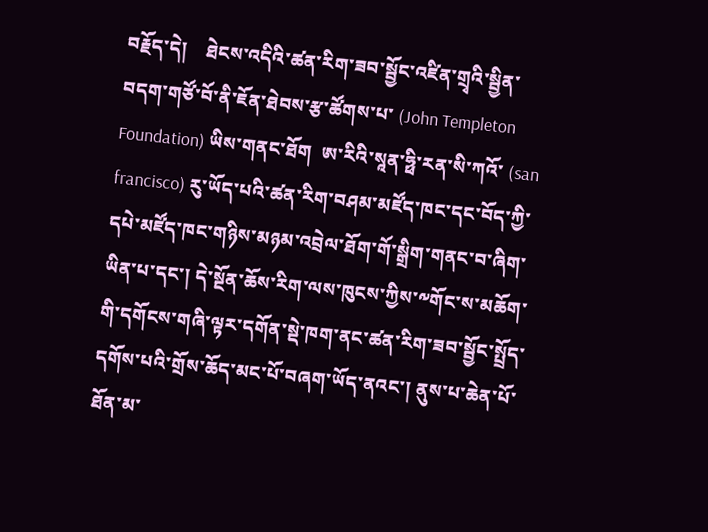བརྗོད་དེ།    ཐེངས་འདིའི་ཚན་རིག་ཟབ་སྦྱོང་འཛིན་གྲྭའི་སྦྱིན་བདག་གཙོ་བོ་ནི་ཇོན་ཐེབས་རྩ་ཚོགས་པ་ (John Templeton Foundation) ཡིས་གནང་ཐོག  ཨ་རིའི་སཱན་ཧྥི་རན་སི་ཀའོ་ (san francisco) རུ་ཡོད་པའི་ཚན་རིག་བཤམ་མཛོད་ཁང་དང་བོད་ཀྱི་དཔེ་མཛོད་ཁང་གཉིས་མཉམ་འབྲེལ་ཐོག་གོ་སྒྲིག་གནང་བ་ཞིག་ཡིན་པ་དང་། དེ་སྔོན་ཆོས་རིག་ལས་ཁུངས་ཀྱིས་༸གོང་ས་མཆོག་གི་དགོངས་གཞི་ལྟར་དགོན་སྡེ་ཁག་ནང་ཚན་རིག་ཟབ་སྦྱོང་སྤྲོད་དགོས་པའི་གྲོས་ཆོད་མང་པོ་བཞག་ཡོད་ནའང་། ནུས་པ་ཆེན་པོ་ཐོན་མ་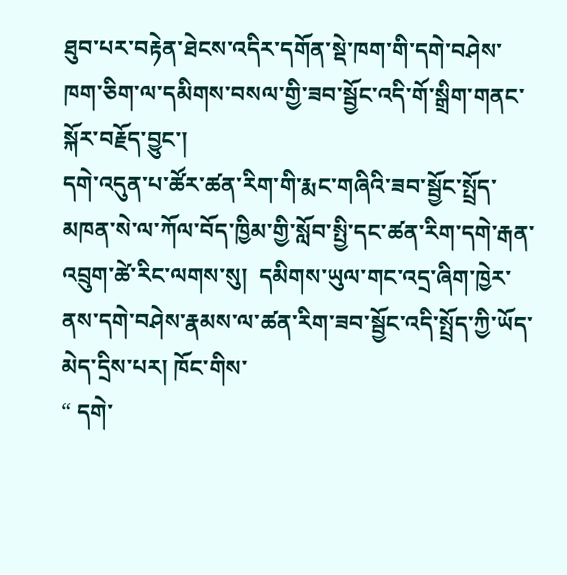ཐུབ་པར་བརྟེན་ཐེངས་འདིར་དགོན་སྡེ་ཁག་གི་དགེ་བཤེས་ཁག་ཅིག་ལ་དམིགས་བསལ་གྱི་ཟབ་སྦྱོང་འདི་གོ་སྒྲིག་གནང་སྐོར་བརྗོད་བྱུང་།
དགེ་འདུན་པ་ཚོར་ཚན་རིག་གི་རྨང་གཞིའི་ཟབ་སྦྱོང་སྤྲོད་མཁན་སེ་ལ་ཀོལ་བོད་ཁྱིམ་གྱི་སློབ་སྤྱི་དང་ཚན་རིག་དགེ་རྒན་འབྲུག་ཚེ་རིང་ལགས་སུ།  དམིགས་ཡུལ་གང་འདྲ་ཞིག་ཁྱེར་ནས་དགེ་བཤེས་རྣམས་ལ་ཚན་རིག་ཟབ་སྦྱོང་འདི་སྤྲོད་ཀྱི་ཡོད་མེད་དྲིས་པར། ཁོང་གིས་
“ དགེ་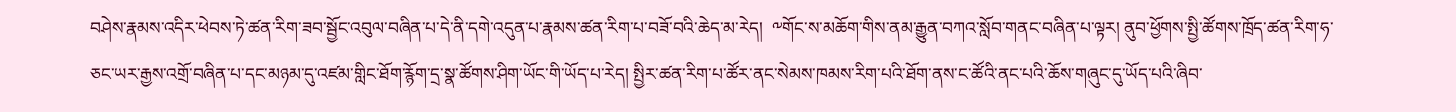བཤེས་རྣམས་འདིར་ཕེབས་ཏེ་ཚན་རིག་ཟབ་སྦྱོང་འབུལ་བཞིན་པ་དེ་ནི་དགེ་འདུན་པ་རྣམས་ཚན་རིག་པ་བཟོ་བའི་ཆེད་མ་རེད།  ༸གོང་ས་མཆོག་གིས་ནམ་རྒྱུན་བཀའ་སློབ་གནང་བཞིན་པ་ལྟར། ནུབ་ཕྱོགས་སྤྱི་ཚོགས་ཁྲོད་ཚན་རིག་ཧ་ཅང་ཡར་རྒྱས་འགྲོ་བཞིན་པ་དང་མཉམ་དུ་འཛམ་གླིང་ཐོག་རྙོག་དྲ་སྣ་ཚོགས་ཤིག་ཡོང་གི་ཡོད་པ་རེད། སྤྱིར་ཚན་རིག་པ་ཚོར་ནང་སེམས་ཁམས་རིག་པའི་ཐོག་ནས་ང་ཚོའི་ནང་པའི་ཆོས་གཞུང་དུ་ཡོད་པའི་ཞིབ་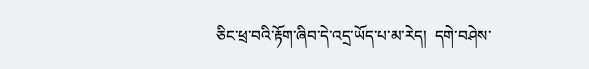ཅིང་ཕྲ་བའི་རྟོག་ཞིབ་དེ་འདྲ་ཡོད་པ་མ་རེད།  དགེ་བཤེས་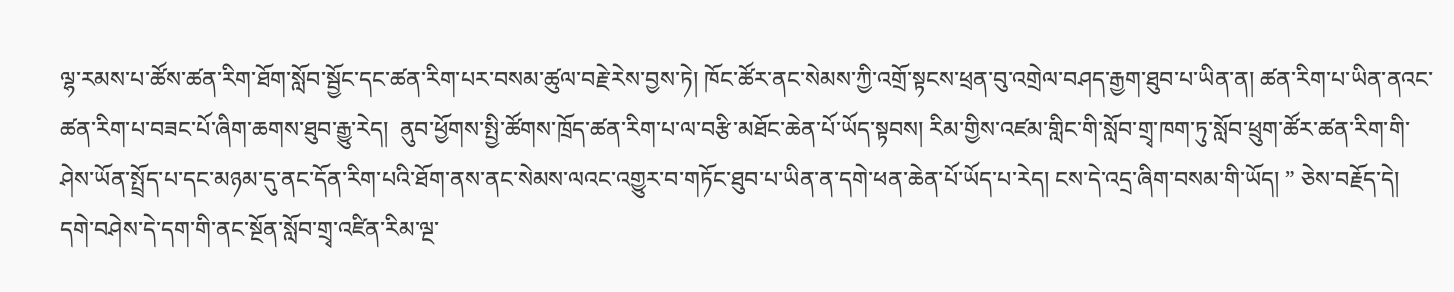ལྷ་རམས་པ་ཚོས་ཚན་རིག་ཐོག་སློབ་སྦྱོང་དང་ཚན་རིག་པར་བསམ་ཚུལ་བརྗེ་རེས་བྱས་ཏེ། ཁོང་ཚོར་ནང་སེམས་ཀྱི་འགྲོ་སྟངས་ཕྲན་བུ་འགྲེལ་བཤད་རྒྱག་ཐུབ་པ་ཡིན་ན། ཚན་རིག་པ་ཡིན་ནའང་ཚན་རིག་པ་བཟང་པོ་ཞིག་ཆགས་ཐུབ་རྒྱུ་རེད།  ནུབ་ཕྱོགས་སྤྱི་ཚོགས་ཁྲོད་ཚན་རིག་པ་ལ་བརྩི་མཐོང་ཆེན་པོ་ཡོད་སྟབས། རིམ་གྱིས་འཛམ་གླིང་གི་སློབ་གྲྭ་ཁག་ཏུ་སློབ་ཕྲུག་ཚོར་ཚན་རིག་གི་ཤེས་ཡོན་སྤྲོད་པ་དང་མཉམ་དུ་ནང་དོན་རིག་པའི་ཐོག་ནས་ནང་སེམས་ལའང་འགྱུར་བ་གཏོང་ཐུབ་པ་ཡིན་ན་དགེ་ཕན་ཆེན་པོ་ཡོད་པ་རེད། ངས་དེ་འདྲ་ཞིག་བསམ་གི་ཡོད། ” ཅེས་བརྗོད་དེ།  དགེ་བཤེས་དེ་དག་གི་ནང་སྔོན་སློབ་གྲྭ་འཛིན་རིམ་ལྔ་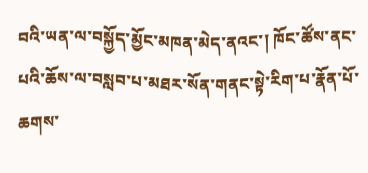བའི་ཡན་ལ་བསྐྱོད་མྱོང་མཁན་མེད་ནའང་། ཁོང་ཚོས་ནང་པའི་ཆོས་ལ་བསླབ་པ་མཐར་སོན་གནང་སྟེ་རིག་པ་རྣོན་པོ་ཆགས་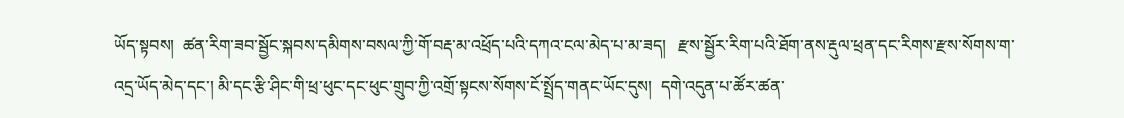ཡོད་སྟབས།  ཚན་རིག་ཟབ་སྦྱོང་སྐབས་དམིགས་བསལ་ཀྱི་གོ་བརྡ་མ་འཕྲོད་པའི་དཀའ་ངལ་མེད་པ་མ་ཟད།   རྫས་སྦྱོར་རིག་པའི་ཐོག་ནས་རྡུལ་ཕྲན་དང་རིགས་རྫས་སོགས་ག་འདྲ་ཡོད་མེད་དང་། མི་དང་རྩི་ཤིང་གི་ཕྲ་ཕུང་དང་ཕུང་གྲུབ་ཀྱི་འགྲོ་སྟངས་སོགས་ངོ་སྤྲོད་གནང་ཡོང་དུས།  དགེ་འདུན་པ་ཚོར་ཚན་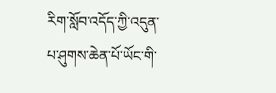རིག་སློབ་འདོད་ཀྱི་འདུན་པ་ཤུགས་ཆེན་པོ་ཡོང་གི་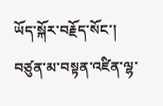ཡོད་སྐོར་བརྗོད་སོང་།
བཙུན་མ་བསྟན་འཛིན་ལྷ་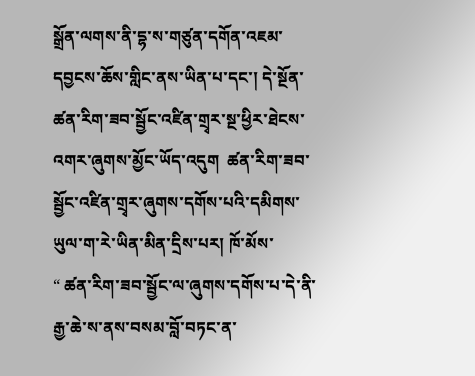སྒྲོན་ལགས་ནི་དྷ་ས་གཙུན་དགོན་འཇམ་དབྱངས་ཆོས་གླིང་ནས་ཡིན་པ་དང་། དེ་སྔོན་ཚན་རིག་ཟབ་སྦྱོང་འཛིན་གྲྭར་སྔ་ཕྱིར་ཐེངས་འགར་ཞུགས་མྱོང་ཡོད་འདུག  ཚན་རིག་ཟབ་སྦྱོང་འཛིན་གྲྭར་ཞུགས་དགོས་པའི་དམིགས་ཡུལ་ག་རེ་ཡིན་མིན་དྲིས་པར། ཁོ་མོས་
“ ཚན་རིག་ཟབ་སྦྱོང་ལ་ཞུགས་དགོས་པ་དེ་ནི་རྒྱ་ཆེ་ས་ནས་བསམ་བློ་བཏང་ན་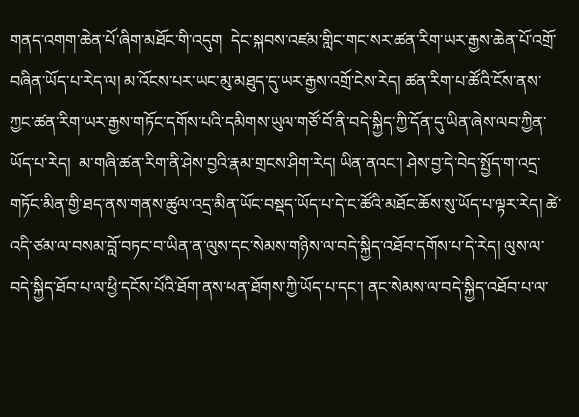གནད་འགག་ཆེན་པོ་ཞིག་མཐོང་གི་འདུག  དེང་སྐབས་འཛམ་གླིང་གང་སར་ཚན་རིག་ཡར་རྒྱས་ཆེན་པོ་འགྲོ་བཞིན་ཡོད་པ་རེད་ལ། མ་འོངས་པར་ཡང་མུ་མཐུད་དུ་ཡར་རྒྱས་འགྲོ་ངེས་རེད། ཚན་རིག་པ་ཚོའི་ངོས་ནས་ཀྱང་ཚན་རིག་ཡར་རྒྱས་གཏོང་དགོས་པའི་དམིགས་ཡུལ་གཙོ་བོ་ནི་བདེ་སྐྱིད་ཀྱི་དོན་དུ་ཡིན་ཞེས་ལབ་ཀྱིན་ཡོད་པ་རེད།  མ་གཞི་ཚན་རིག་ནི་ཤེས་བྱའི་རྣམ་གྲངས་ཤིག་རེད། ཡིན་ནའང་། ཤེས་བྱ་དེ་བེད་སྤྱོད་ག་འདྲ་གཏོང་མིན་གྱི་ཐད་ནས་གནས་ཚུལ་འདྲ་མིན་ཡོང་བསྡད་ཡོད་པ་དེ་ང་ཚོའི་མཐོང་ཆོས་སུ་ཡོད་པ་ལྟར་རེད། ཚེ་འདི་ཙམ་ལ་བསམ་བློ་བཏང་བ་ཡིན་ན་ལུས་དང་སེམས་གཉིས་ལ་བདེ་སྐྱིད་འཐོབ་དགོས་པ་དེ་རེད། ལུས་ལ་བདེ་སྐྱིད་ཐོབ་པ་ལ་ཕྱི་དངོས་པོའི་ཐོག་ནས་ཕན་ཐོགས་ཀྱི་ཡོད་པ་དང་། ནང་སེམས་ལ་བདེ་སྐྱིད་འཐོབ་པ་ལ་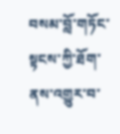བསམ་བློ་གཏོང་སྟངས་ཀྱི་ཐོག་ནས་འགྱུར་བ་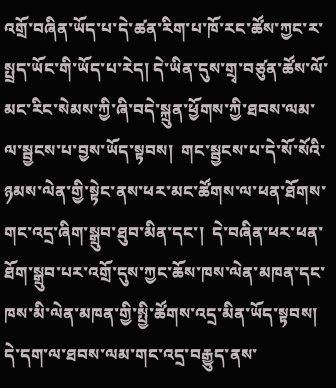འགྲོ་བཞིན་ཡོད་པ་དེ་ཚན་རིག་པ་ཁོ་རང་ཚོས་ཀྱང་ར་སྤྲད་ཡོང་གི་ཡོད་པ་རེད། དེ་ཡིན་དུས་གྲྭ་བཙུན་ཚོས་ལོ་མང་རིང་སེམས་ཀྱི་ཞི་བདེ་སྐྲུན་ཕྱོགས་ཀྱི་ཐབས་ལམ་ལ་སྦྱངས་པ་བྱས་ཡོད་སྟབས།  གང་སྦྱངས་པ་དེ་སོ་སོའི་ཉམས་ལེན་གྱི་སྟེང་ནས་ཕར་མང་ཚོགས་ལ་ཕན་ཐོགས་གང་འདྲ་ཞིག་སྒྲུབ་ཐུབ་མིན་དང་།  དེ་བཞིན་ཕར་ཕན་ཐོག་སྒྲུབ་པར་འགྲོ་དུས་ཀྱང་ཆོས་ཁས་ལེན་མཁན་དང་ཁས་མི་ལེན་མཁན་གྱི་སྤྱི་ཚོགས་འདྲ་མིན་ཡོད་སྟབས། དེ་དག་ལ་ཐབས་ལམ་གང་འདྲ་བརྒྱུད་ནས་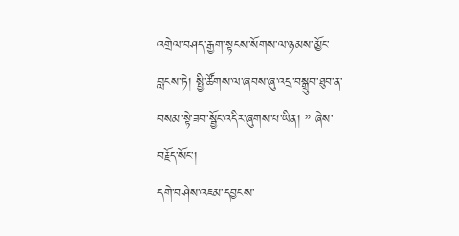འགྲེལ་བཤད་རྒྱག་སྟངས་སོགས་ལ་ཉམས་མྱོང་བླངས་ཏེ། སྤྱི་ཚོགས་ལ་ཞབས་ཞུ་འདྲ་བསྒྲུབ་ཐུབ་ན་བསམ་སྟེ་ཟབ་སྦྱོང་འདིར་ཞུགས་པ་ཡིན། ” ཞེས་བརྗོད་སོང་།
དགེ་བཤེས་འཇམ་དབྱངས་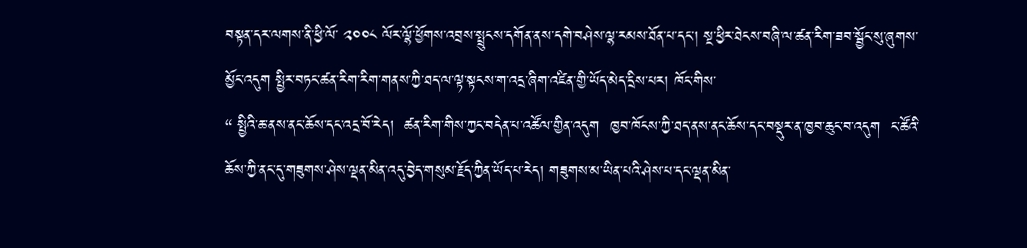བསྟན་དར་ལགས་ནི་ཕྱི་ལོ་ ༢༠༠༨ ལོར་ལྷོ་ཕྱོགས་འབྲས་སྤྲུངས་དགོན་ནས་དགེ་བཤེས་ལྷ་རམས་ཐོན་པ་དང་། སྔ་ཕྱིར་ཐེངས་བཞི་ལ་ཚན་རིག་ཟབ་སྦྱོང་སུ་ཞུགས་མྱོང་འདུག སྤྱིར་བཏང་ཚན་རིག་རིག་གནས་ཀྱི་ཐད་ལ་ལྟ་སྟངས་ག་འདྲ་ཞིག་འཛིན་གྱི་ཡོད་མེད་དྲིས་པར། ཁོང་གིས་
“ སྤྱིའི་ཆ་ནས་ནང་ཆོས་དང་འདྲ་བོ་རེད།  ཚན་རིག་གིས་ཀྱང་བདེན་པ་འཚོལ་གྱིན་འདུག  ཁྱབ་ཁོངས་ཀྱི་ཐད་ནས་ནང་ཆོས་དང་བསྡུར་ན་ཁྱབ་ཆུང་བ་འདུག  ང་ཚོའི་ཆོས་ཀྱི་ནང་དུ་གཟུགས་ཤེས་ལྡན་མིན་འདུ་བྱེད་གསུམ་རྗོད་ཀྱིན་ཡོད་པ་རེད། གཟུགས་མ་ཡིན་པའི་ཤེས་པ་དང་ལྡན་མིན་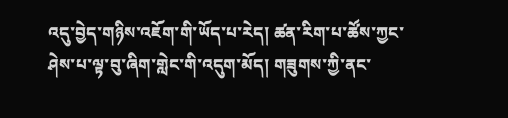འདུ་བྱེད་གཉིས་འཇོག་གི་ཡོད་པ་རེད། ཚན་རིག་པ་ཚོས་ཀྱང་ཤེས་པ་ལྟ་བུ་ཞིག་གླེང་གི་འདུག་མོད། གཟུགས་ཀྱི་ནང་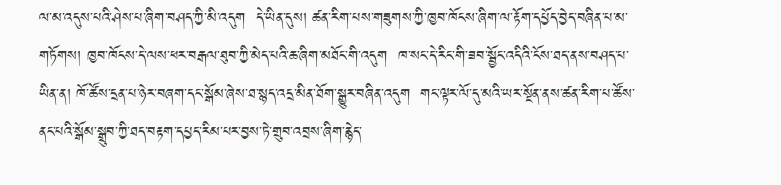ལ་མ་འདུས་པའི་ཤེས་པ་ཞིག་བཤད་ཀྱི་མི་འདུག  དེ་ཡིན་དུས། ཚན་རིག་པས་གཟུགས་ཀྱི་ཁྱབ་ཁོངས་ཞིག་ལ་རྟོག་དཔྱོད་བྱེད་བཞིན་པ་མ་གཏོགས། ཁྱབ་ཁོངས་དེ་ལས་ཕར་བརྒལ་ཐུབ་ཀྱི་མེད་པའི་ཆ་ཞིག་མཐོང་གི་འདུག  ཁ་སང་དེ་རིང་གི་ཟབ་སྦྱོང་འདིའི་ངོས་ཐད་ནས་བཤད་པ་ཡིན་ན། ཁོ་ཚོས་དྲན་པ་ཉེར་བཞག་དང་སྒོམ་ཞེས་ཐ་སྙད་འདྲ་མིན་ཐོག་སྒྱུར་བཞིན་འདུག  གང་ལྟར་ལོ་དུ་མའི་ཡར་སྔོན་ནས་ཚན་རིག་པ་ཚོས་ནང་པའི་སྒོམ་སྒྲུབ་ཀྱི་ཐད་བརྟག་དཔྱད་རིམ་པར་བྱས་ཏེ་གྲུབ་འབྲས་ཞིག་རྙེད་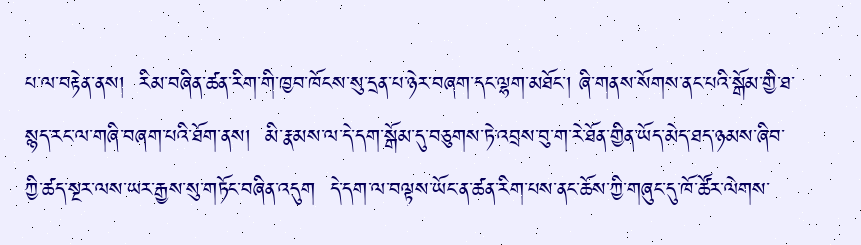པ་ལ་བརྟེན་ནས།  རིམ་བཞིན་ཚན་རིག་གི་ཁྱབ་ཁོངས་སུ་དྲན་པ་ཉེར་བཞག་དང་ལྷག་མཐོང་། ཞི་གནས་སོགས་ནང་པའི་སྒོམ་གྱི་ཐ་སྙད་རང་ལ་གཞི་བཞག་པའི་ཐོག་ནས།  མི་རྣམས་ལ་དེ་དག་སྒོམ་དུ་བཅུགས་ཏེ་འབྲས་བུ་ག་རེ་ཐོན་གྱིན་ཡོད་མེད་ཐད་ཉམས་ཞིབ་ཀྱི་ཚད་སྔར་ལས་ཡར་རྒྱས་སུ་གཏོང་བཞིན་འདུག  དེ་དག་ལ་བལྟས་ཡོང་ན་ཚན་རིག་པས་ནང་ཆོས་ཀྱི་གཞུང་དུ་ཁོ་ཚོར་ལེགས་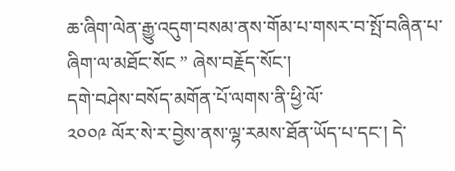ཆ་ཞིག་ལེན་རྒྱུ་འདུག་བསམ་ནས་གོམ་པ་གསར་བ་སྤོ་བཞིན་པ་ཞིག་ལ་མཐོང་སོང ” ཞེས་བརྗོད་སོང་།
དགེ་བཤེས་བསོད་མགོན་པོ་ལགས་ནི་ཕྱི་ལོ་
༢༠༠༩ ལོར་སེ་ར་བྱེས་ནས་ལྷ་རམས་ཐོན་ཡོད་པ་དང་། དེ་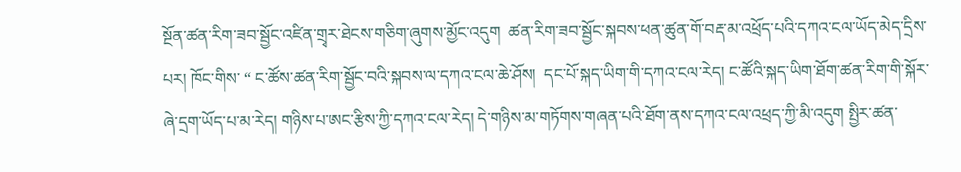སྔོན་ཚན་རིག་ཟབ་སྦྱོང་འཛིན་གྲྭར་ཐེངས་གཅིག་ཞུགས་མྱོང་འདུག  ཚན་རིག་ཟབ་སྦྱོང་སྐབས་ཕན་ཚུན་གོ་བརྡ་མ་འཕྲོད་པའི་དཀའ་ངལ་ཡོད་མེད་དྲིས་པར། ཁོང་གིས་ “ ང་ཚོས་ཚན་རིག་སྦྱོང་བའི་སྐབས་ལ་དཀའ་ངལ་ཆེ་ཤོས།  དང་པོ་སྐད་ཡིག་གི་དཀའ་ངལ་རེད། ང་ཚོའི་སྐད་ཡིག་ཐོག་ཚན་རིག་གི་སྐོར་ཞེ་དྲག་ཡོད་པ་མ་རེད། གཉིས་པ་ཨང་རྩིས་ཀྱི་དཀའ་ངལ་རེད། དེ་གཉིས་མ་གཏོགས་གཞན་པའི་ཐོག་ནས་དཀའ་ངལ་འཕྲད་ཀྱི་མི་འདུག སྤྱིར་ཚན་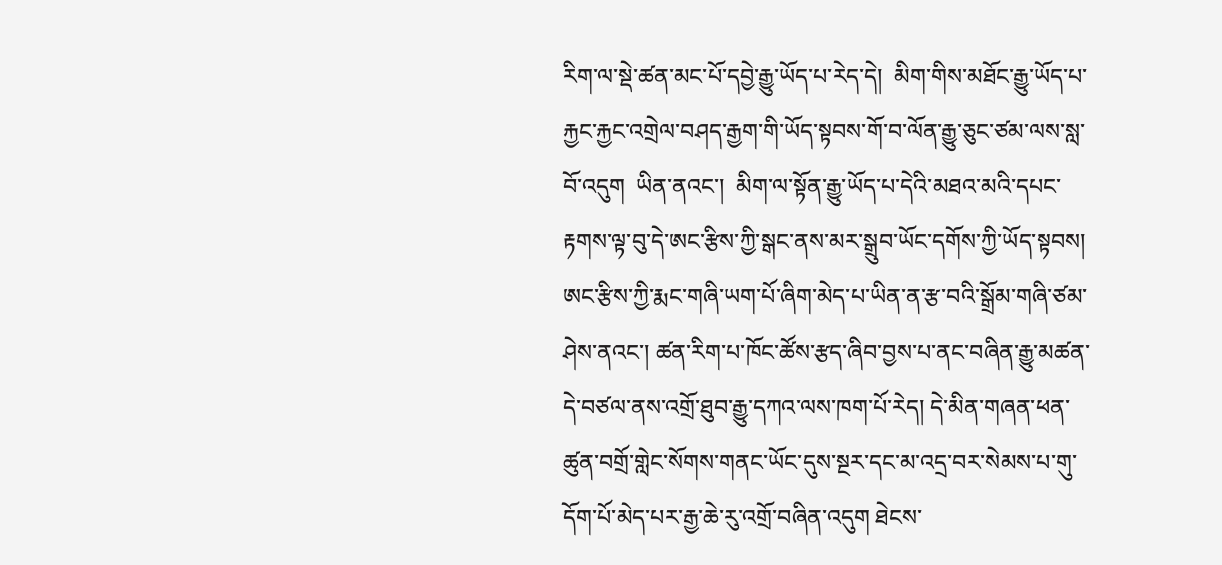རིག་ལ་སྡེ་ཚན་མང་པོ་དབྱེ་རྒྱུ་ཡོད་པ་རེད་དེ།  མིག་གིས་མཐོང་རྒྱུ་ཡོད་པ་རྐྱང་རྐྱང་འགྲེལ་བཤད་རྒྱག་གི་ཡོད་སྟབས་གོ་བ་ལོན་རྒྱུ་ཅུང་ཙམ་ལས་སླ་བོ་འདུག  ཡིན་ནའང་།  མིག་ལ་སྟོན་རྒྱུ་ཡོད་པ་དེའི་མཐའ་མའི་དཔང་རྟགས་ལྟ་བུ་དེ་ཨང་རྩིས་ཀྱི་སྒང་ནས་མར་སྒྲུབ་ཡོང་དགོས་ཀྱི་ཡོད་སྟབས། ཨང་རྩིས་ཀྱི་རྨང་གཞི་ཡག་པོ་ཞིག་མེད་པ་ཡིན་ན་རྩ་བའི་སྒྲོམ་གཞི་ཙམ་ཤེས་ནའང་། ཚན་རིག་པ་ཁོང་ཚོས་རྩད་ཞིབ་བྱས་པ་ནང་བཞིན་རྒྱུ་མཚན་དེ་བཙལ་ནས་འགྲོ་ཐུབ་རྒྱུ་དཀའ་ལས་ཁག་པོ་རེད། དེ་མིན་གཞན་ཕན་ཚུན་བགྲོ་གླེང་སོགས་གནང་ཡོང་དུས་སྔར་དང་མ་འདྲ་བར་སེམས་པ་གུ་དོག་པོ་མེད་པར་རྒྱ་ཆེ་རུ་འགྲོ་བཞིན་འདུག ཐེངས་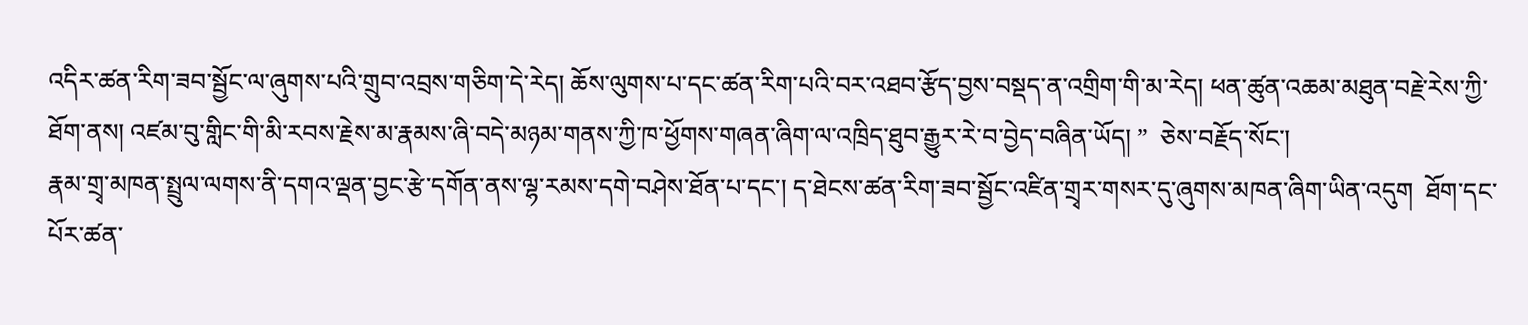འདིར་ཚན་རིག་ཟབ་སྦྱོང་ལ་ཞུགས་པའི་གྲུབ་འབྲས་གཅིག་དེ་རེད། ཆོས་ལུགས་པ་དང་ཚན་རིག་པའི་བར་འཐབ་རྩོད་བྱས་བསྡད་ན་འགྲིག་གི་མ་རེད། ཕན་ཚུན་འཆམ་མཐུན་བརྗེ་རེས་ཀྱི་ཐོག་ནས། འཛམ་བུ་གླིང་གི་མི་རབས་རྗེས་མ་རྣམས་ཞི་བདེ་མཉམ་གནས་ཀྱི་ཁ་ཕྱོགས་གཞན་ཞིག་ལ་འཁྲིད་ཐུབ་རྒྱུར་རེ་བ་བྱེད་བཞིན་ཡོད། ”  ཅེས་བརྗོད་སོང་།
རྣམ་གྲྭ་མཁན་སྤྲུལ་ལགས་ནི་དགའ་ལྡན་བྱང་རྩེ་དགོན་ནས་ལྷ་རམས་དགེ་བཤེས་ཐོན་པ་དང་། ད་ཐེངས་ཚན་རིག་ཟབ་སྦྱོང་འཛིན་གྲྭར་གསར་དུ་ཞུགས་མཁན་ཞིག་ཡིན་འདུག  ཐོག་དང་པོར་ཚན་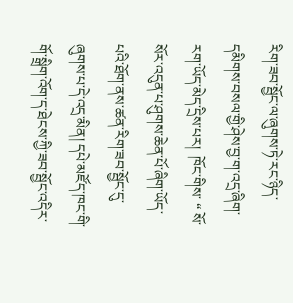རིག་ཟབ་སྦྱོང་ལ་ཞུགས་ཏེ་རང་ཉིད་དམིགས་བསལ་གྱི་ཤེས་བྱ་ག་འདྲ་ཞིག་རག་ཡོད་མེད་དྲིས་པར།  ཁོང་གིས་ “ སོ་སོར་འདུན་པ་ཤུགས་ཆེན་པོ་ཞིག་ཡོད་པའི་ཐོག་ནས་ཚན་རིག་ཟབ་སྦྱོང་དུ་ཞུགས་པ་དེ་འདྲ་མིན། དཔེ་མཛོད་ཁང་གི་གོ་སྒྲིག་འོག་ད་ཐེངས་ཀྱི་ཟབ་སྦྱོང་འདིར་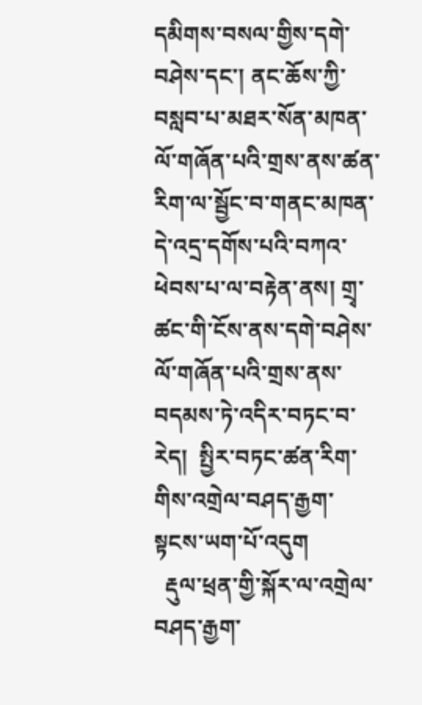དམིགས་བསལ་གྱིས་དགེ་བཤེས་དང་། ནང་ཆོས་ཀྱི་བསླབ་པ་མཐར་སོན་མཁན་ལོ་གཞོན་པའི་གྲས་ནས་ཚན་རིག་ལ་སྦྱོང་བ་གནང་མཁན་དེ་འདྲ་དགོས་པའི་བཀའ་ཕེབས་པ་ལ་བརྟེན་ནས། གྲྭ་ཚང་གི་ངོས་ནས་དགེ་བཤེས་ལོ་གཞོན་པའི་གྲས་ནས་བདམས་ཏེ་འདིར་བཏང་བ་རེད།  སྤྱིར་བཏང་ཚན་རིག་གིས་འགྲེལ་བཤད་རྒྱག་སྟངས་ཡག་པོ་འདུག
  རྡུལ་ཕྲན་གྱི་སྐོར་ལ་འགྲེལ་བཤད་རྒྱག་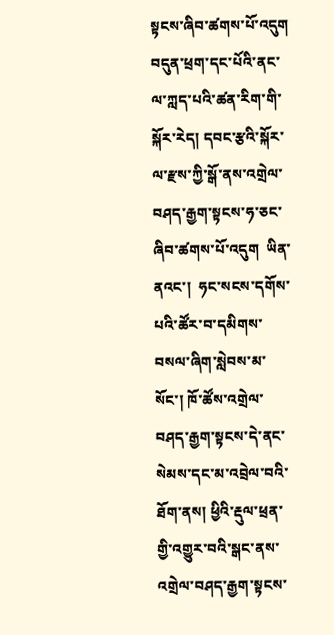སྟངས་ཞིབ་ཚགས་པོ་འདུག  བདུན་ཕྲག་དང་པོའི་ནང་ལ་ཀླད་པའི་ཚན་རིག་གི་སྐོར་རེད། དབང་རྩའི་སྐོར་ལ་རྫས་ཀྱི་སྒོ་ནས་འགྲེལ་བཤད་རྒྱག་སྟངས་ཧ་ཅང་ཞིབ་ཚགས་པོ་འདུག  ཡིན་ནའང་།  ཧང་སངས་དགོས་པའི་ཚོར་བ་དམིགས་བསལ་ཞིག་སླེབས་མ་སོང་། ཁོ་ཚོས་འགྲེལ་བཤད་རྒྱག་སྟངས་དེ་ནང་སེམས་དང་མ་འབྲེལ་བའི་ཐོག་ནས། ཕྱིའི་རྡུལ་ཕྲན་གྱི་འགྱུར་བའི་སྒང་ནས་འགྲེལ་བཤད་རྒྱག་སྟངས་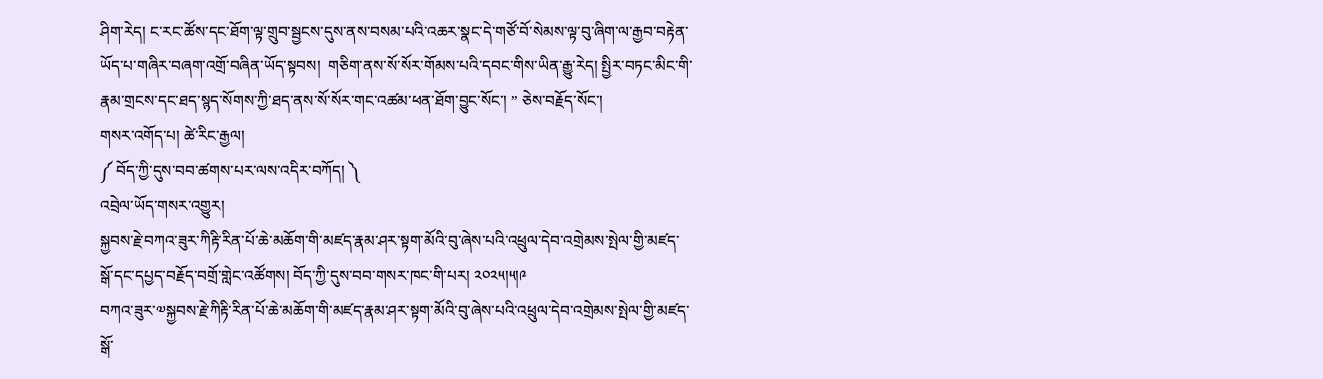ཤིག་རེད། ང་རང་ཚོས་དང་ཐོག་ལྟ་གྲུབ་སྦྱངས་དུས་ནས་བསམ་པའི་འཆར་སྣང་དེ་གཙོ་བོ་སེམས་ལྟ་བུ་ཞིག་ལ་རྒྱབ་བརྟེན་ཡོད་པ་གཞིར་བཞག་འགྲོ་བཞིན་ཡོད་སྟབས།  གཅིག་ནས་སོ་སོར་གོམས་པའི་དབང་གིས་ཡིན་རྒྱུ་རེད། སྤྱིར་བཏང་མིང་གི་རྣམ་གྲངས་དང་ཐད་སྙད་སོགས་ཀྱི་ཐད་ནས་སོ་སོར་གང་འཚམ་ཕན་ཐོག་བྱུང་སོང་། ” ཅེས་བརྗོད་སོང་།
གསར་འགོད་པ། ཚེ་རིང་རྒྱལ།
༼ བོད་ཀྱི་དུས་བབ་ཚགས་པར་ལས་འདིར་བཀོད། ༽
འབྲེལ་ཡོད་གསར་འགྱུར།
སྐྱབས་རྗེ་བཀའ་ཟུར་ཀིརྟི་རིན་པོ་ཆེ་མཆོག་གི་མཛད་རྣམ་ཤར་སྟག་མོའི་བུ་ཞེས་པའི་འཕྲུལ་དེབ་འགྲེམས་སྤེལ་གྱི་མཛད་སྒོ་དང་དཔྱད་བརྗོད་བགྲོ་གླེང་འཚོགས། བོད་ཀྱི་དུས་བབ་གསར་ཁང་གི་པར། ༢༠༢༥།༥།༩
བཀའ་ཟུར་༧སྐྱབས་རྗེ་ཀིརྟི་རིན་པོ་ཆེ་མཆོག་གི་མཛད་རྣམ་ཤར་སྟག་མོའི་བུ་ཞེས་པའི་འཕྲུལ་དེབ་འགྲེམས་སྤེལ་གྱི་མཛད་སྒོ་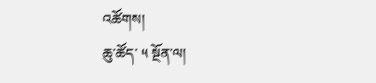འཚོགས།
ཆུ་ཚོད་ ༥ སྔོན་ལ།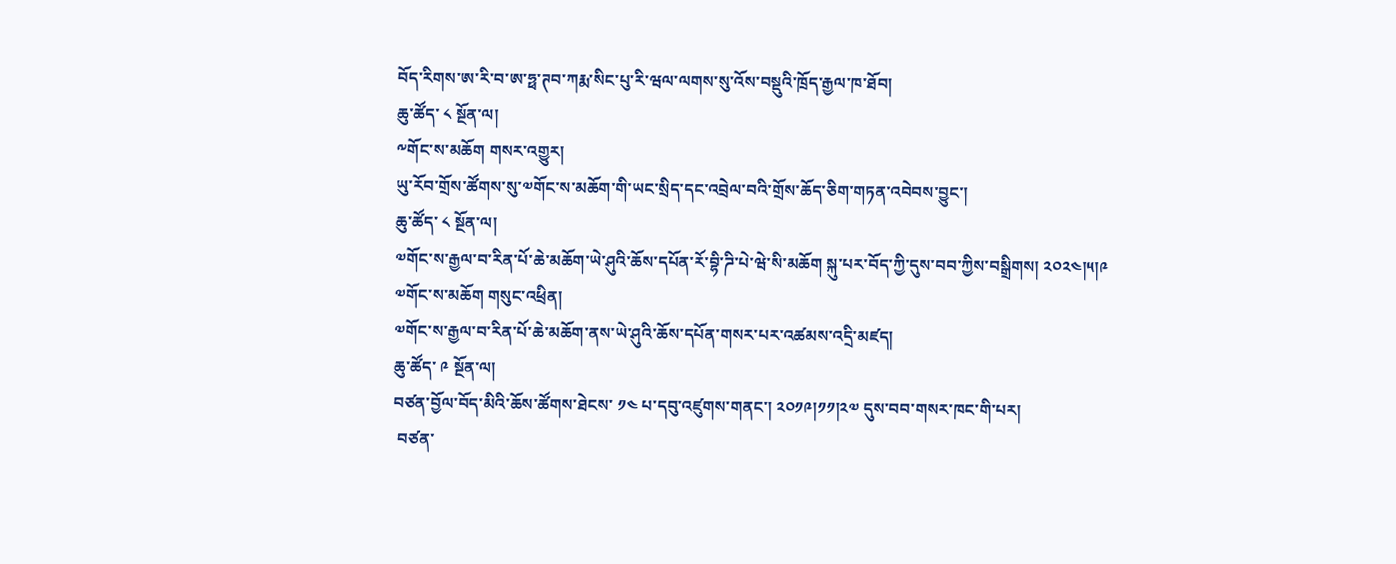བོད་རིགས་ཨ་རི་བ་ཨ་ཧྥ་ཊབ་ཀརྨ་སིང་པུ་རི་ཝལ་ལགས་སུ་འོས་བསྡུའི་ཁྲོད་རྒྱལ་ཁ་ཐོབ།
ཆུ་ཚོད་ ༨ སྔོན་ལ།
༸གོང་ས་མཆོག གསར་འགྱུར།
ཡུ་རོབ་གྲོས་ཚོགས་སུ་༧གོང་ས་མཆོག་གི་ཡང་སྲིད་དང་འབྲེལ་བའི་གྲོས་ཆོད་ཅིག་གཏན་འབེབས་བྱུང་།
ཆུ་ཚོད་ ༨ སྔོན་ལ།
༧གོང་ས་རྒྱལ་བ་རིན་པོ་ཆེ་མཆོག་ཡེ་ཤུའི་ཆོས་དཔོན་རོ་བྷི་ཌི་པེ་ཝེ་སི་མཆོག སྐུ་པར་བོད་ཀྱི་དུས་བབ་ཀྱིས་བསྒྲིགས། ༢༠༢༤།༥།༩
༧གོང་ས་མཆོག གསུང་འཕྲིན།
༧གོང་ས་རྒྱལ་བ་རིན་པོ་ཆེ་མཆོག་ནས་ཡེ་ཤུའི་ཆོས་དཔོན་གསར་པར་འཚམས་འདྲི་མཛད།
ཆུ་ཚོད་ ༩ སྔོན་ལ།
བཙན་བྱོལ་བོད་མིའི་ཆོས་ཚོགས་ཐེངས་ ༡༤ པ་དབུ་འཛུགས་གནང་། ༢༠༡༩།༡༡།༢༧ དུས་བབ་གསར་ཁང་གི་པར།
 བཙན་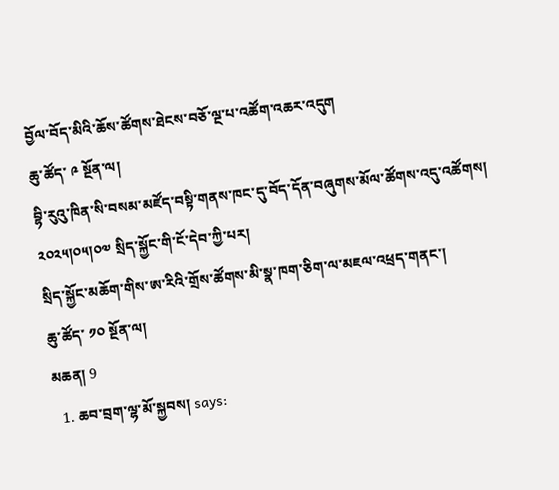བྱོལ་བོད་མིའི་ཆོས་ཚོགས་ཐེངས་བཅོ་ལྔ་པ་འཚོག་འཆར་འདུག
ཆུ་ཚོད་ ༩ སྔོན་ལ།
བྷི་རུའུ་ཁིན་སི་བསམ་མཛོད་བསྟི་གནས་ཁང་དུ་བོད་དོན་བཞུགས་མོལ་ཚོགས་འདུ་འཚོགས། ༢༠༢༥།༠༥།༠༧ སྲིད་སྐྱོང་གི་ངོ་དེབ་ཀྱི་པར།
སྲིད་སྐྱོང་མཆོག་གིས་ཨ་རིའི་གྲོས་ཚོགས་མི་སྣ་ཁག་ཅིག་ལ་མཇལ་འཕྲད་གནང་།
ཆུ་ཚོད་ ༡༠ སྔོན་ལ།
མཆན། 9
  1. ཆབ་བྲག་ལྷ་མོ་སྐྱབས། says: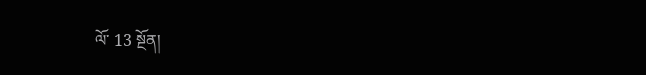ལོ་ 13 སྔོན།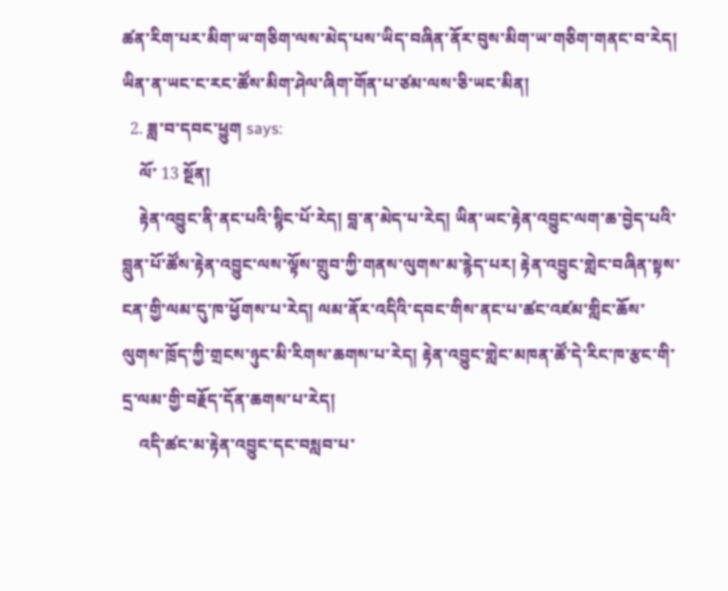ཚན་རིག་པར་མིག་ཡ་གཅིག་ལས་མེད་པས་ཡིད་བཞིན་ནོར་བུས་མིག་ཡ་གཅིག་གནང་བ་རེད། ཡིན་ན་ཡང་ང་རང་ཚོས་མིག་ཤེལ་ཞིག་གོན་པ་ཙམ་ལས་ཅི་ཡང་མིན།
  2. ཟླ་བ་དབང་ཕྱུག says:
    ལོ་ 13 སྔོན།
    རྟེན་འབྱུང་ནི་ནང་པའི་སྙིང་པོ་རེད། བླ་ན་མེད་པ་རེད། ཡིན་ཡང་རྟེན་འབྱུང་ལག་ཆ་བྱེད་པའི་བླུན་པོ་ཚོས་རྟེན་འབྱུང་ལས་ལྟོས་གྲུབ་ཀྱི་གནས་ལུགས་མ་རྙེད་པར། རྟེན་འབྱུང་གླེང་བཞིན་སྟས་ངན་གྱི་ལམ་དུ་ཁ་ཕྱོགས་པ་རེད། ལམ་ནོར་འདིའི་དབང་གིས་ནང་པ་ཚང་འཛམ་གླིང་ཆོས་ལུགས་ཁྲོད་ཀྱི་གྲངས་ཉུང་མི་རིགས་ཆགས་པ་རེད། རྟེན་འབྱུང་གླེང་མཁན་ཚོ་དེ་རིང་ཁ་རྩང་གི་དྲ་ལམ་གྱི་བརྗོད་དོན་ཆགས་པ་རེད།
    འདི་ཚང་མ་རྟེན་འབྱུང་དང་བསླབ་པ་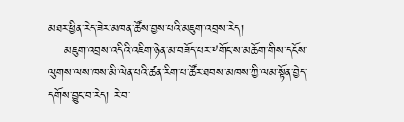མཐར་ཕྱིན་རེད་ཟེར་མཁན་ཚོས་བྱས་པའི་མཇུག་འབྲས་རེད།
    མཇུག་འབྲས་འདིའི་འཇིག་ཉེན་མ་བཟོད་པར་༸གོང་ས་མཆོག་གིས་དངོས་ལུགས་ལས་ཁས་མི་ལེན་པའི་ཚན་རིག་པ་ཚོར་ཐབས་མཁས་ཀྱི་ལམ་སྟོན་བྱེད་དགོས་བྱུང་བ་རེད། རེ་བ་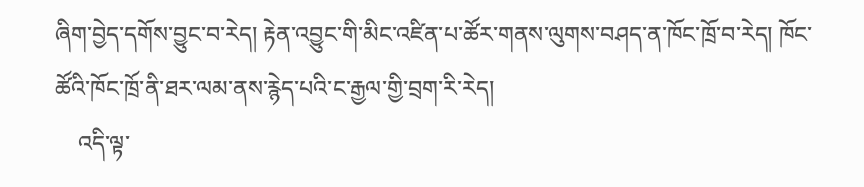ཞིག་བྱེད་དགོས་བྱུང་བ་རེད། རྟེན་འབྱུང་གི་མིང་འཛིན་པ་ཚོར་གནས་ལུགས་བཤད་ན་ཁོང་ཁྲོ་བ་རེད། ཁོང་ཚོའི་ཁོང་ཁྲོ་ནི་ཐར་ལམ་ནས་རྙེད་པའི་ང་རྒྱལ་གྱི་བྲག་རི་རེད།
    འདི་ལྟ་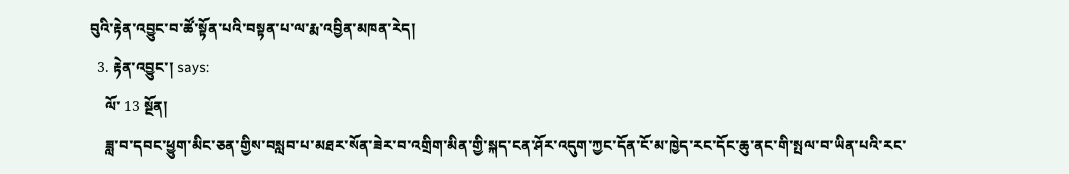བུའི་རྟེན་འབྱུང་བ་ཚོ་སྟོན་པའི་བསྟན་པ་ལ་རྨ་འབྱིན་མཁན་རེད།
  3. རྟེན་འབྱུང་། says:
    ལོ་ 13 སྔོན།
    ཟླ་བ་དབང་ཕྱུག་མིང་ཅན་གྱིས་བསླབ་པ་མཐར་སོན་ཟེར་བ་འགྲིག་མིན་གྱི་སྐད་ངན་ཤོར་འདུག་ཀྱང་དོན་ངོ་མ་ཁྱེད་རང་དོང་ཆུ་ནང་གི་སྤལ་བ་ཡིན་པའི་རང་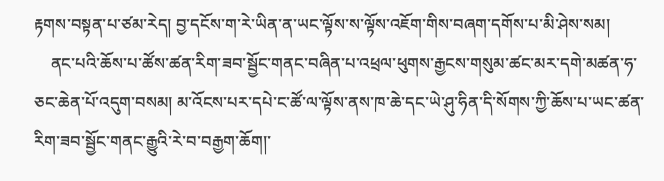རྟགས་བསྟན་པ་ཙམ་རེད། བྱ་དངོས་ག་རེ་ཡིན་ན་ཡང་ལྟོས་ས་ལྟོས་འཇོག་གིས་བཞག་དགོས་པ་མི་ཤེས་སམ།
    ནང་པའི་ཆོས་པ་ཚོས་ཚན་རིག་ཟབ་སྦྱོང་གནང་བཞིན་པ་འཕྲལ་ཕུགས་རྒྱངས་གསུམ་ཚང་མར་དགེ་མཚན་ཧ་ཅང་ཆེན་པོ་འདུག་བསམ། མ་འོངས་པར་དཔེ་ང་ཚོ་ལ་ལྟོས་ནས་ཁ་ཆེ་དང་ཡེ་ཤུ་ཧིན་དི་སོགས་ཀྱི་ཆོས་པ་ཡང་ཚན་རིག་ཟབ་སྦྱོང་གནང་རྒྱུའི་རེ་བ་བརྒྱག་ཆོག།་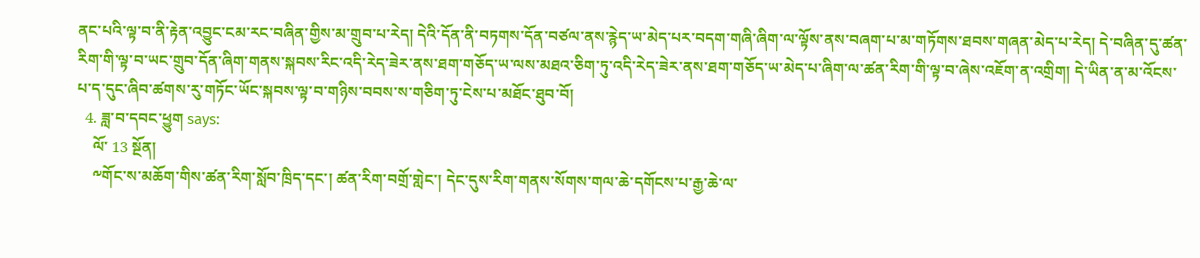ནང་པའི་ལྟ་བ་ནི་རྟེན་འབྱུང་ངམ་རང་བཞིན་གྱིས་མ་གྲུབ་པ་རེད། དེའི་དོན་ནི་བཏགས་དོན་བཙལ་ནས་རྙེད་ཡ་མེད་པར་བདག་གཞི་ཞིག་ལ་ལྟོས་ནས་བཞག་པ་མ་གཏོགས་ཐབས་གཞན་མེད་པ་རེད། དེ་བཞིན་དུ་ཚན་རིག་གི་ལྟ་བ་ཡང་གྲུབ་དོན་ཞིག་གནས་སྐབས་རིང་འདི་རེད་ཟེར་ནས་ཐག་གཅོད་ཡ་ལས་མཐའ་ཅིག་ཏུ་འདི་རེད་ཟེར་ནས་ཐག་གཅོད་ཡ་མེད་པ་ཞིག་ལ་ཚན་རིག་གི་ལྟ་བ་ཞེས་འཇོག་ན་འགྲིག། དེ་ཡིན་ན་མ་འོངས་པ་ད་དུང་ཞིབ་ཚགས་རུ་གཏོང་ཡོང་སྐབས་ལྟ་བ་གཉིས་བབས་ས་གཅིག་ཏུ་ངེས་པ་མཐོང་ཐུབ་བོ།
  4. ཟླ་བ་དབང་ཕྱུག says:
    ལོ་ 13 སྔོན།
    ༸གོང་ས་མཆོག་གིས་ཚན་རིག་སློབ་ཁྲིད་དང་། ཚན་རིག་བགྲོ་གླེང་། དེང་དུས་རིག་གནས་སོགས་གལ་ཆེ་དགོངས་པ་རྒྱ་ཆེ་ལ་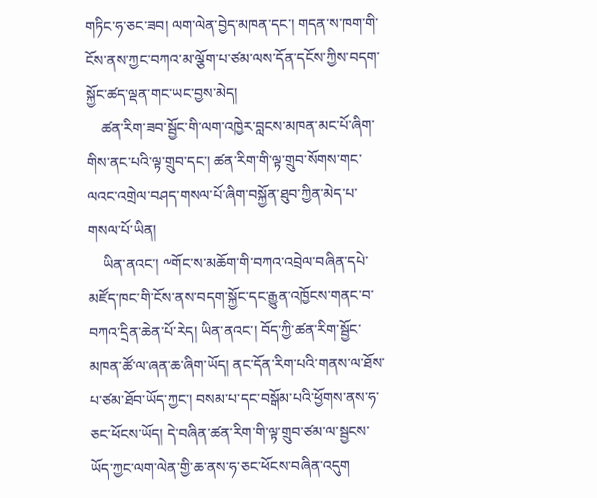གཏིང་ཧ་ཅང་ཟབ། ལག་ལེན་བྱེད་མཁན་དང་། གདན་ས་ཁག་གི་ངོས་ནས་ཀྱང་བཀའ་མ་ལྕོག་པ་ཙམ་ལས་དོན་དངོས་ཀྱིས་བདག་སྐྱོང་ཚད་ལྡན་གང་ཡང་བྱས་མེད།
    ཚན་རིག་ཟབ་སྦྱོང་གི་ལག་འཁྱེར་བླངས་མཁན་མང་པོ་ཞིག་གིས་ནང་པའི་ལྟ་གྲུབ་དང་། ཚན་རིག་གི་ལྟ་གྲུབ་སོགས་གང་ལའང་འགྲེལ་བཤད་གསལ་པོ་ཞིག་བསྐྱོན་ཐུབ་ཀྱིན་མེད་པ་གསལ་པོ་ཡིན།
    ཡིན་ནའང་། ༸གོང་ས་མཆོག་གི་བཀའ་འབྲེལ་བཞིན་དཔེ་མཛོད་ཁང་གི་ངོས་ནས་བདག་སྐྱོང་དང་རྒྱུན་འཁྱོངས་གནང་བ་བཀའ་དྲིན་ཆེན་པོ་རེད། ཡིན་ནའང་། བོད་ཀྱི་ཚན་རིག་སྦྱོང་མཁན་ཚོ་ལ་ཞན་ཆ་ཞིག་ཡོད། ནང་དོན་རིག་པའི་གནས་ལ་ཐོས་པ་ཙམ་ཐོབ་ཡོད་ཀྱང་། བསམ་པ་དང་བསྒོམ་པའི་ཕྱོགས་ནས་ཧ་ཅང་ཕོངས་ཡོད། དེ་བཞིན་ཚན་རིག་གི་ལྟ་གྲུབ་ཙམ་ལ་སྦྱངས་ཡོད་ཀྱང་ལག་ལེན་གྱི་ཆ་ནས་ཧ་ཅང་ཕོངས་བཞིན་འདུག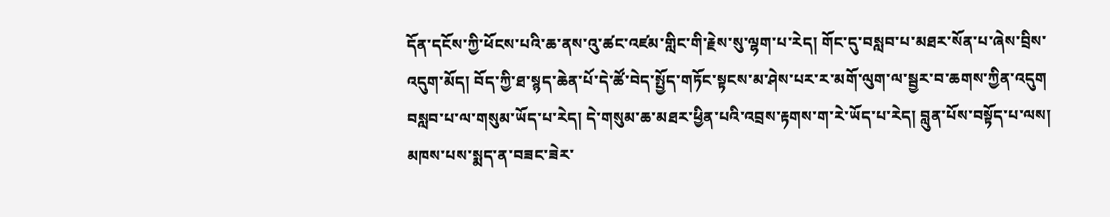དོན་དངོས་ཀྱི་ཕོངས་པའི་ཆ་ནས་འུ་ཚང་འཛམ་གླིང་གི་རྗེས་སུ་ལྷག་པ་རེད། གོང་དུ་བསླབ་པ་མཐར་སོན་པ་ཞེས་བྲིས་འདུག་མོད། བོད་ཀྱི་ཐ་སྙད་ཆེན་པོ་དེ་ཚོ་བེད་སྤྱོད་གཏོང་སྟངས་མ་ཤེས་པར་ར་མགོ་ལུག་ལ་སྦྱར་བ་ཆགས་ཀྱིན་འདུག བསླབ་པ་ལ་གསུམ་ཡོད་པ་རེད། དེ་གསུམ་ཆ་མཐར་ཕྱིན་པའི་འབྲས་རྟགས་ག་རེ་ཡོད་པ་རེད། བླུན་པོས་བསྟོད་པ་ལས། མཁས་པས་སྨད་ན་བཟང་ཟེར་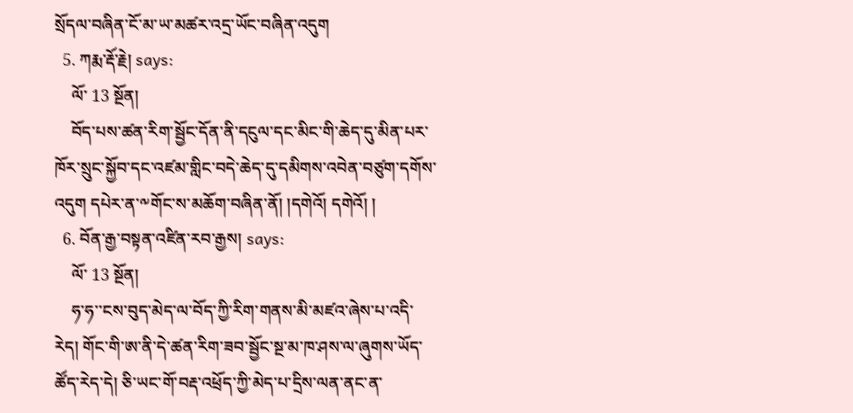སྲོདལ་བཞིན་ངོ་མ་ཡ་མཚར་འདྲ་ཡོང་བཞིན་འདུག
  5. ཀརྨ་རྡོ་རྗེ། says:
    ལོ་ 13 སྔོན།
    བོད་པས་ཚན་རིག་སྦྱོང་དོན་ནི་དངུལ་དང་མིང་གི་ཆེད་དུ་མིན་པར་ཁོར་སྲུང་སྐྱོབ་དང་འཛམ་གླིང་བདེ་ཆེད་དུ་དམིགས་འབེན་བཙུག་དགོས་འདུག དཔེར་ན་༸གོང་ས་མཆོག་བཞིན་ནོ། །དགེའོ། དགེའོ། །
  6. བོན་རྒྱ་བསྟན་འཛིན་རབ་རྒྱས། says:
    ལོ་ 13 སྔོན།
    ཧ་ཧ་་ངས་བུད་མེད་ལ་བོད་ཀྱི་རིག་གནས་མི་མཛའ་ཞེས་པ་འདི་རེད། གོང་གི་ཨ་ནི་དེ་ཚན་རིག་ཟབ་སྦྱོང་སྔ་མ་ཁ་ཤས་ལ་ཞུགས་ཡོད་ཚོད་རེད་དེ། ཅི་ཡང་གོ་བརྡ་འཕྲོད་ཀྱི་མེད་པ་དྲིས་ལན་ནང་ན་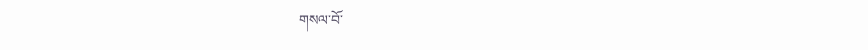གསལ་བོ་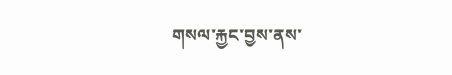གསལ་རྐྱང་བྱས་ནས་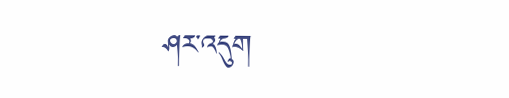ཤར་འདུག